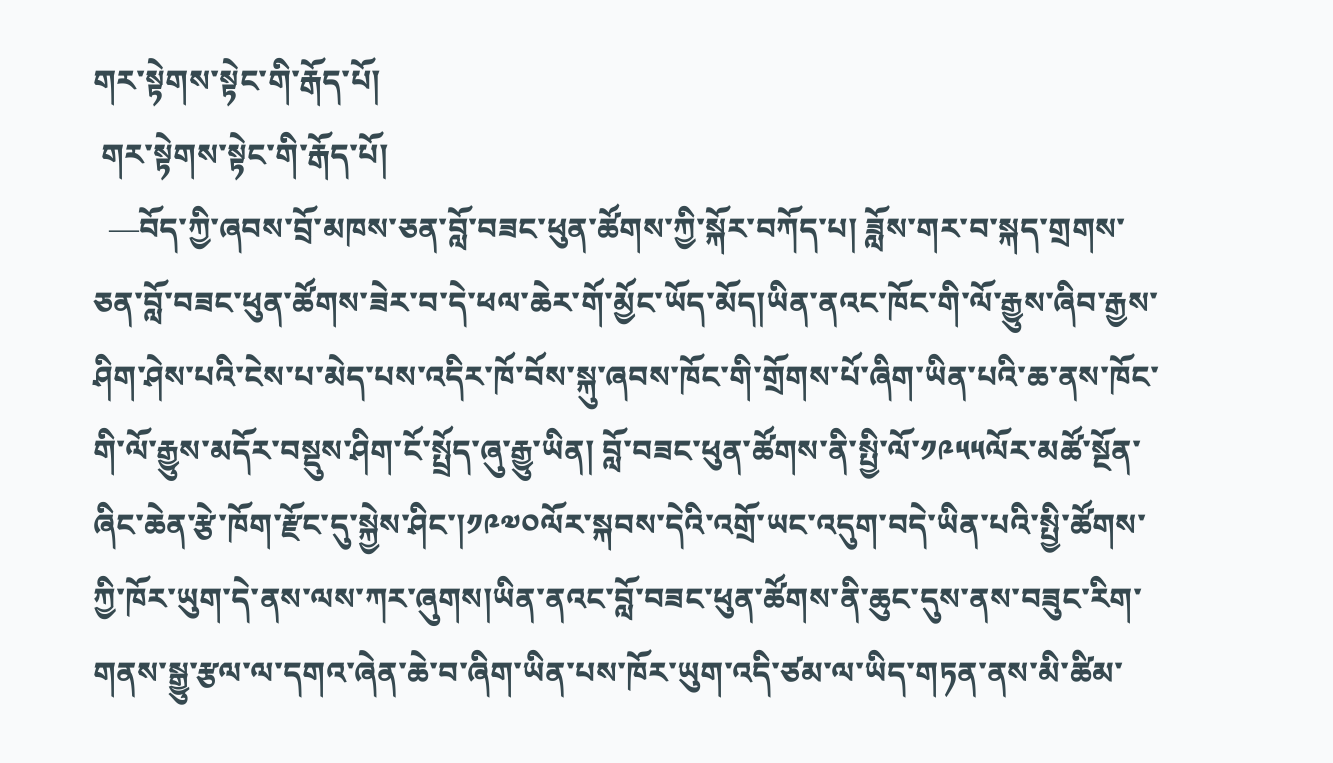གར་སྟེགས་སྟེང་གི་རྒོད་པོ།
 གར་སྟེགས་སྟེང་གི་རྒོད་པོ།
  —བོད་ཀྱི་ཞབས་བྲོ་མཁས་ཅན་བློ་བཟང་ཕུན་ཚོགས་ཀྱི་སྐོར་བཀོད་པ། ཟློས་གར་བ་སྐད་གྲགས་ཅན་བློ་བཟང་ཕུན་ཚོགས་ཟེར་བ་དེ་ཕལ་ཆེར་གོ་མྱོང་ཡོད་མོད།ཡིན་ནའང་ཁོང་གི་ལོ་རྒྱུས་ཞིབ་རྒྱས་ཤིག་ཤེས་པའི་ངེས་པ་མེད་པས་འདིར་ཁོ་བོས་སྐུ་ཞབས་ཁོང་གི་གྲོགས་པོ་ཞིག་ཡིན་པའི་ཆ་ནས་ཁོང་གི་ལོ་རྒྱུས་མདོར་བསྡུས་ཤིག་ངོ་སྤྲོད་ཞུ་རྒྱུ་ཡིན། བློ་བཟང་ཕུན་ཚོགས་ནི་སྤྱི་ལོ་༡༩༥༥ལོར་མཚོ་སྔོན་ཞིང་ཆེན་རྩེ་ཁོག་རྫོང་དུ་སྐྱེས་ཤིང་།༡༩༧༠ལོར་སྐབས་དེའི་འགྲོ་ཡང་འདུག་བདེ་ཡིན་པའི་སྤྱི་ཚོགས་ཀྱི་ཁོར་ཡུག་དེ་ནས་ལས་ཀར་ཞུགས།ཡིན་ནའང་བློ་བཟང་ཕུན་ཚོགས་ནི་ཆུང་དུས་ནས་བཟུང་རིག་གནས་སྒྱུ་རྩལ་ལ་དགའ་ཞེན་ཆེ་བ་ཞིག་ཡིན་པས་ཁོར་ཡུག་འདི་ཙམ་ལ་ཡིད་གཏན་ནས་མི་ཚིམ་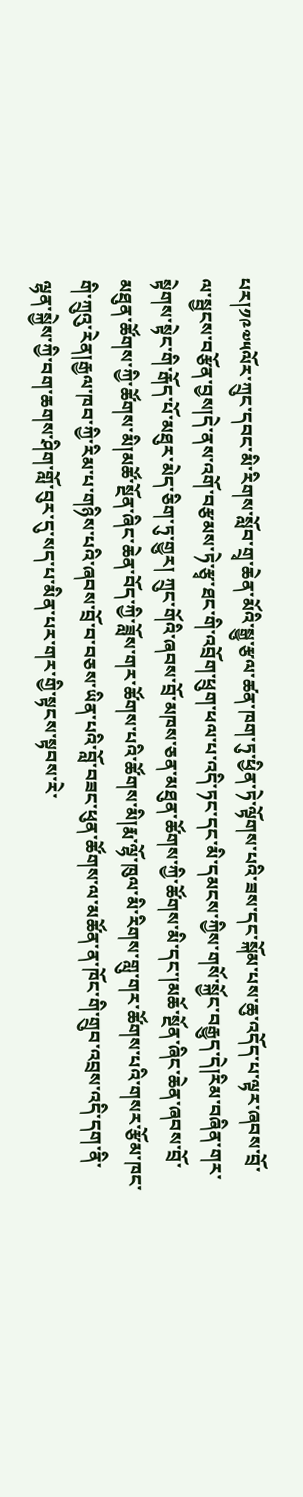པར།༡༩༧༥ལོར་ཀྲུང་དབང་མི་རིགས་སློབ་གྲྭ་ཆེན་མོའི་སྒྱུ་རྩལ་ཚན་ཁག་ཏུ་ཕྱིན་ཏེ་ལྟོགས་པའི་ཟས་དང་སྐོམ་པས་ཆུ་འདོད་པ་ལྟར་ཞབས་བྲོ་ལ་སྦྱངས་བརྩོན་བྱས།དེ་ནས་འགོ་བརྩམས་ཏེ་རྩྭ་ཐང་གི་འབྲོག་ཕྲུག་ཕལ་པ་འདི་ཏང་དང་མི་དམངས་ཀྱིས་གསོ་སྐྱོང་བརྒྱུད་དེ།རིམ་བཞིན་གར་སྟེགས་སྟེང་གི་རྒོད་པོ་མཐུར་མེད་ཅིག་ཏུ་གྱུར། ཀྲུང་གོའི་ཞབས་བྲོ་མཁས་ཅན་མཐུན་ཚོགས་ཀྱི་ཚོགས་མི་དང་།མཆོ་སྔོན་ཞིང་ཆེན་ཞབས་བྲོ་མཐུན་ཚོགས་ཀྱི་ཚོགས་མི།མཚོ་སྔོན་ཞིང་ཆེན་བོད་ཀྱི་ཟློས་གར་ཚོགས་པའི་ཚོགས་མི།རྨ་ལྷོ་ཁུལ་མི་རིགས་གླུ་གར་ཚོགས་པའི་གསར་རྩོམ་ཁང་གི་ཀྲུའུ་རེན།རྒྱལ་ཁབ་ཀྱི་རིམ་པ་གཉིས་པའི་ཞབས་བྲོ་བ་བཅས་ཡིན་པའི་བློ་བཟང་ཕུན་ཚོགས་ལ་མཚོན་ན་ཁོང་གི་གྲུབ་འབྲས་འདི་དག་ནི་ལྷན་སྐྱེས་ཀྱི་བག་ཆགས་ཤིག་གློ་བུར་དུ་སད་པ་མིན་པར་གར་གྱི་སྟངས་སྟབས་རེ་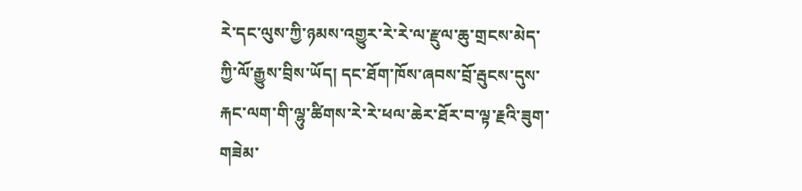རེ་དང་ལུས་ཀྱི་ཉམས་འགྱུར་རེ་རེ་ལ་རྫུལ་ཆུ་གྲངས་མེད་ཀྱི་ལོ་རྒྱུས་བྲིས་ཡོད། དང་ཐོག་ཁོས་ཞབས་བྲོ་རྦུངས་དུས་རྐང་ལག་གི་ལྷུ་ཚིགས་རེ་རེ་ཕལ་ཆེར་ཐོར་བ་ལྟ་རྗའི་ཟུག་གཟེམ་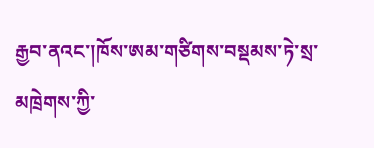རྒྱབ་ནའང་།ཁོས་ཨམ་གཙིགས་བསྡམས་ཏེ་སྲ་མཁྲེགས་ཀྱི་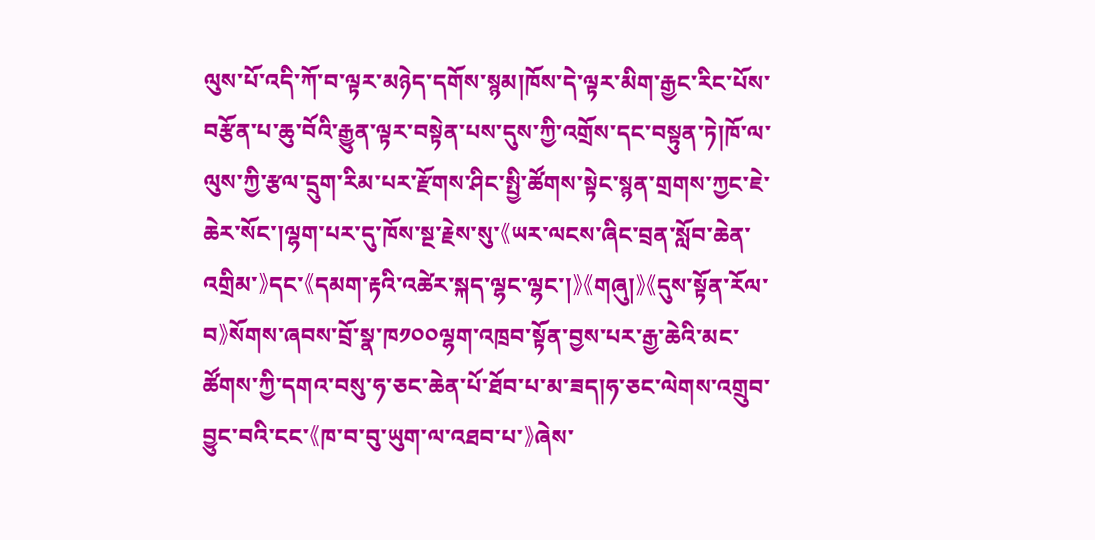ལུས་པོ་འདི་ཀོ་བ་ལྟར་མཉེད་དགོས་སྙམ།ཁོས་དེ་ལྟར་མིག་རྒྱང་རིང་པོས་བརྩོན་པ་ཆུ་བོའི་རྒྱུན་ལྟར་བསྟེན་པས་དུས་ཀྱི་འགྲོས་དང་བསྟུན་ཏེ།ཁོ་ལ་ལུས་ཀྱི་རྩལ་དྲུག་རིམ་པར་རྫོགས་ཤིང་སྤྱི་ཚོགས་སྟེང་སྙན་གྲགས་ཀྱང་ཇེ་ཆེར་སོང་།ལྷག་པར་དུ་ཁོས་སྔ་རྗེས་སུ་《ཡར་ལངས་ཞིང་བྲན་སློབ་ཆེན་འགྲིམ་》དང་《དམག་རྟའི་འཚེར་སྐད་ལྷང་ལྷང་།》《གཞུ།》《དུས་སྟོན་རོལ་བ》སོགས་ཞབས་བྲོ་སྣ་ཁ༡༠༠ལྷག་འཁྲབ་སྟོན་བྱས་པར་རྒྱ་ཆེའི་མང་ཚོགས་ཀྱི་དགའ་བསུ་ཧ་ཅང་ཆེན་པོ་ཐོབ་པ་མ་ཟད།ཧ་ཅང་ལེགས་འགྲུབ་བྱུང་བའི་ངང་《ཁ་བ་བུ་ཡུག་ལ་འཐབ་པ་》ཞེས་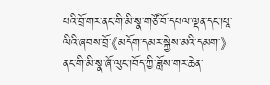པའི་བྲོ་གར་ནང་གི་མི་སྣ་གཙོ་བོ་དཔལ་ལྡན་དང་།པཱ་ལིའི་ཞབས་བྲོ་《མདོག་དམར་སྐྱེས་མའི་དམག་》ནང་གི་མི་སྣ་ཞོ་ལུང་།བོད་ཀྱི་ཟློས་གར་ཆེན་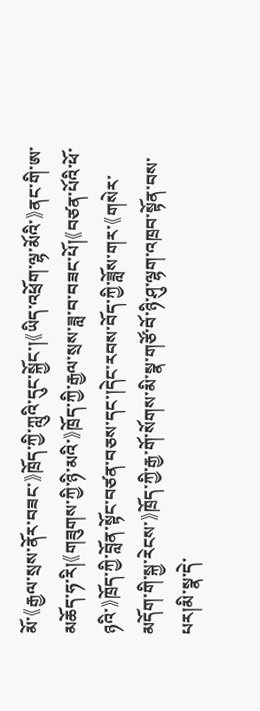མོ་《རྒྱལ་སྲས་ནོར་བཟང་》ཁྲོད་ཀྱི་ཀླུའི་དུང་སྐྱོང་།《ཡིད་འཕྲོག་ལྷ་མོའི་》ནང་གི་ཨ་མཆོད་ཧ་རི།《གཟུགས་ཀྱི་ཉི་མའི་》ཁྲོད་ཀྱི་རྒྱལ་སྲས་ཟླ་བ་བཟང་པོ།《བཙན་པོའི་ཕོ་ཉའི་》ཁྲོད་ཀྱི་བློན་སྟོང་བཙན་བཅས་དང་།དེང་རབས་བོད་ཀྱི་ཟློས་གར་《གསེར་མདོག་གི་སྐྱ་རེངས་》ཁྲོད་ཀྱི་རྒྱ་གོ་སོགས་མི་སྣ་གཙོ་བོ་ཉི་ཤུ་ལྷག་འཁྲབ་སྟོན་བས་པར།མི་སྣ་དེ་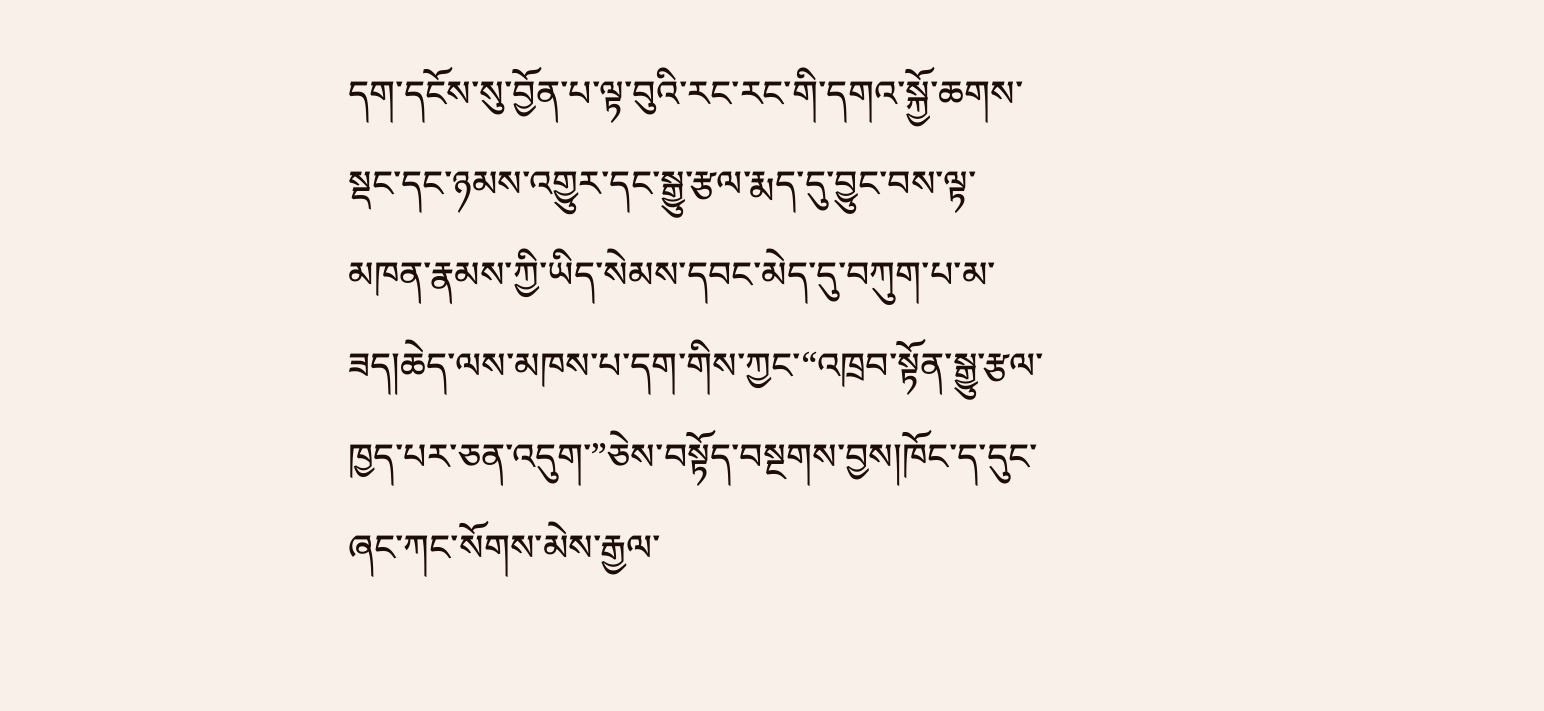དག་དངོས་སུ་བྱོན་པ་ལྟ་བུའི་རང་རང་གི་དགའ་སྐྱོ་ཆགས་སྡང་དང་ཉམས་འགྱུར་དང་སྒྱུ་རྩལ་རྨད་དུ་བྱུང་བས་ལྟ་མཁན་རྣམས་ཀྱི་ཡིད་སེམས་དབང་མེད་དུ་བཀུག་པ་མ་ཟད།ཆེད་ལས་མཁས་པ་དག་གིས་ཀྱང་“འཁྲབ་སྟོན་སྒྱུ་རྩལ་ཁྱད་པར་ཅན་འདུག་”ཅེས་བསྟོད་བསྔགས་བྱས།ཁོང་ད་དུང་ཞང་ཀང་སོགས་མེས་རྒྱལ་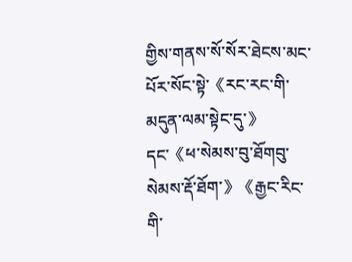གྱིས་གནས་སོ་སོར་ཐེངས་མང་པོར་སོང་སྟེ་《རང་རང་གི་མདུན་ལམ་སྟེང་དུ་》དང་《ཕ་སེམས་བུ་ཐོགབུ་སེམས་རྡོ་ཐོག་》《རྒྱང་རིང་གི་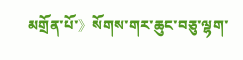མགྲོན་པོ་》སོགས་གར་ཆུང་བཅུ་ལྷག་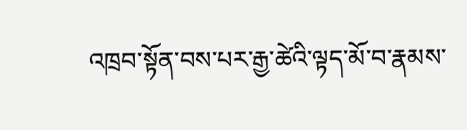འཁྲབ་སྟོན་བས་པར་རྒྱ་ཚེའི་ལྟད་མོ་བ་རྣམས་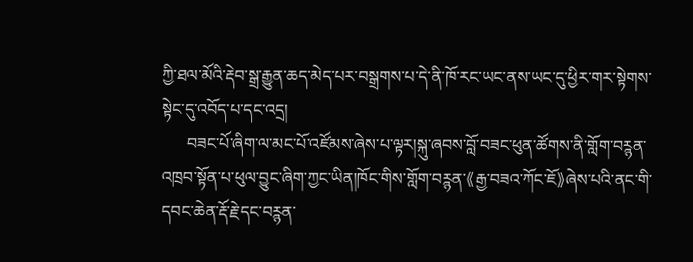ཀྱི་ཐལ་མོའི་རྡེབ་སྒྲ་རྒྱུན་ཆད་མེད་པར་བསྒྲགས་པ་དེ་ནི་ཁོ་རང་ཡང་ནས་ཡང་དུ་ཕྱིར་གར་སྟེགས་སྟེང་དུ་འབོད་པ་དང་འདྲ།
      བཟང་པོ་ཞིག་ལ་མང་པོ་འཛོམས་ཞེས་པ་ལྟར།སྐུ་ཞབས་བློ་བཟང་ཕུན་ཚོགས་ནི་གློག་བཪྙན་འཁྲབ་སྟོན་པ་ཕུལ་བྱུང་ཞིག་ཀྱང་ཡིན།ཁོང་གིས་གློག་བཪྙན་《རྒྱ་བཟའ་ཀོང་ཇོ》ཞེས་པའི་ནང་གི་དབང་ཆེན་རྡོ་རྗེ་དང་བཪྙན་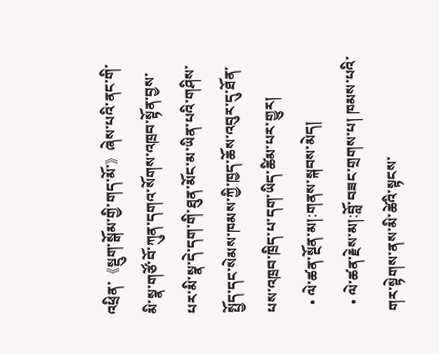འཕྲིན་《སྡུག་སྒོམ་གྱི་གད་མོ་》ཞེས་པའི་ནང་གི་མི་སྣ་གཙོ་བོ་ཀུན་དགའ་སོགས་འཁྲབ་སྟོན་བྱས་པར་མི་སྣ་དེ་དག་གི་ཐུན་མོང་མ་ཡིན་པའི་གཤིས་སྤྱོད་དང་སེམས་ཁམས་ཀྱི་ཁྱད་ཆོས་འབུར་དུ་ཐོན་པས་འཁྲབ་ཁྲིད་པ་དག་ཡིད་ཚིམ་པར་གྱུར།
  • ལེ་ཚན་སྔོན་མ།:གནས་སྐབས་མེད།
  • ལེ་ཚན་རྗེས་མ།:བློ་བཟང་གྲགས་པ། ཁམས་པའི་གར་སྟེགས་ནས་མི་ཚེའི་སྟངས་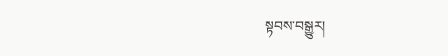སྟབས་བསྒྱུར།